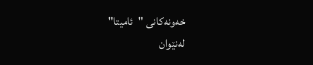خه‌ونه‌كانى "ئامیتا"
له‌نێوان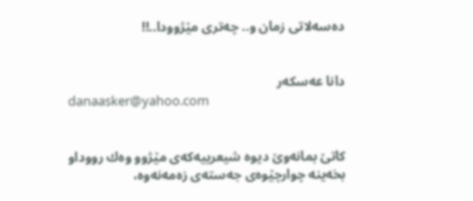ده‌سه‌لاتى زمان و.. چه‌ترى مێژوودا..!!


دانا عه‌سكه‌ر
danaasker@yahoo.com


كاتێ بمانه‌وێ دیوه‌ شیعرییه‌كه‌ى مێژوو وه‌ك رووداو بخه‌ینه‌ چوارچێوه‌ى جه‌سته‌ى زه‌مه‌نه‌وه‌،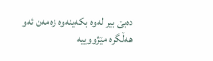ده‌بێ بیر له‌وه‌ بكه‌ینه‌وه‌ زه‌مه‌ن ئه‌و هه‌ڵگره‌ مێژووییه‌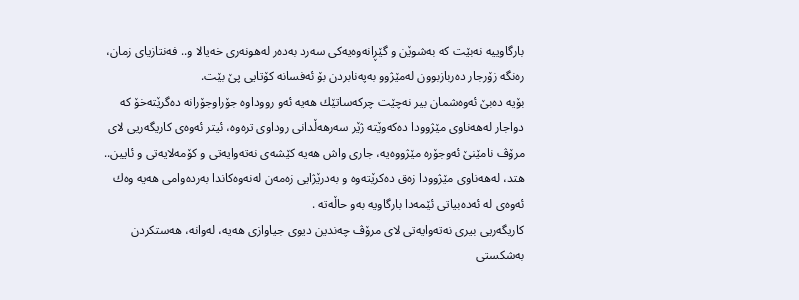بارگاوییه‌ نه‌بێت كه‌ به‌شوێن و گێڕانه‌وه‌یه‌كى سه‌رد به‌ده‌ر له‌هونه‌رى خه‌یالا و.. فه‌نتازیاى زمان، ره‌نگه‌ زۆرجار ده‌ربازبوون له‌مێژوو به‌په‌نابردن بۆ ئه‌فسانه‌ كۆتایى پێ بێت.
بۆیه‌ ده‌بێ ئه‌وه‌شمان بیر نه‌چێت چركه‌ساتێك هه‌یه‌ ئه‌و رووداوه‌ جۆراوجۆرانه‌ ده‌گرێته‌خۆ كه‌ دواجار له‌هه‌ناوى مێژوودا ده‌كه‌وێته‌ ژێر سه‌رهه‌ڵدانى روداوى تره‌وه‌، ئیتر ئه‌وه‌ى كاریگه‌ریى لاى مرۆڤ نامێنێ ئه‌وجۆره‌ مێژووه‌یه‌، جارى واش هه‌یه‌ كێشه‌ى نه‌ته‌وایه‌تى و كۆمه‌لایه‌تى و ئایین.. هتد، له‌هه‌ناوى مێژوودا زه‌ق ده‌كرێته‌وه‌ و به‌درێژایى زه‌مه‌ن له‌نه‌وه‌كاندا به‌رده‌وامى هه‌یه‌ وه‌ك ئه‌وه‌ی له‌ ئه‌ده‌بیاتی ئێمه‌دا بارگاویه‌ به‌و حاڵه‌ته‌ .
كاریگه‌ریى بیرى نه‌ته‌وایه‌تى لاى مرۆڤ چه‌ندین دیوى جیاوازى هه‌یه‌، له‌وانه‌، هه‌ستكردن به‌شكستى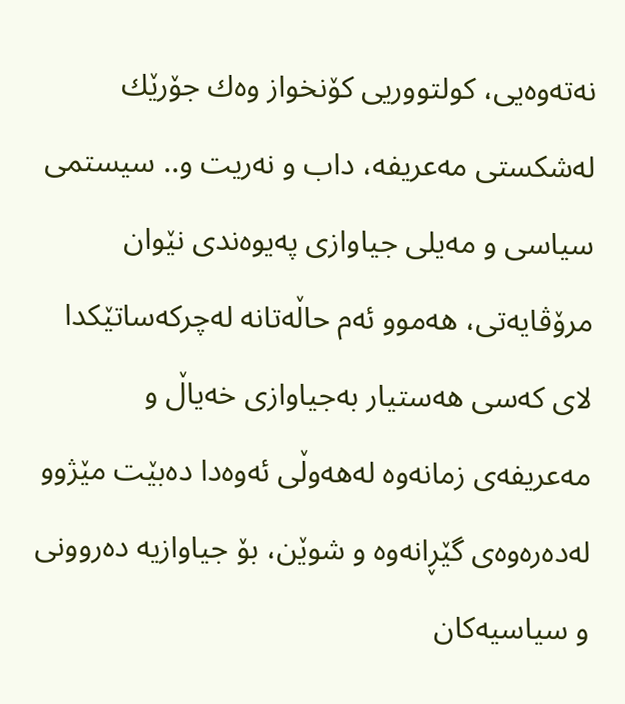نه‌ته‌وه‌یى، كولتووریى كۆنخواز وه‌ك جۆرێك له‌شكستى مه‌عریفه‌، داب و نه‌ریت و.. سیستمى سیاسى و مه‌یلى جیاوازى په‌یوه‌ندى نێوان مرۆڤایه‌تى، هه‌موو ئه‌م حاڵه‌تانه‌ له‌چركه‌ساتێكدا لاى كه‌سى هه‌ستیار به‌جیاوازى خه‌یاڵ و مه‌عریفه‌ى زمانه‌وه‌ له‌هه‌وڵى ئه‌وه‌دا ده‌بێت مێژوو له‌ده‌ره‌وه‌ى گێڕانه‌وه‌ و شوێن، بۆ جیاوازیه‌ ده‌روونى و سیاسیه‌كان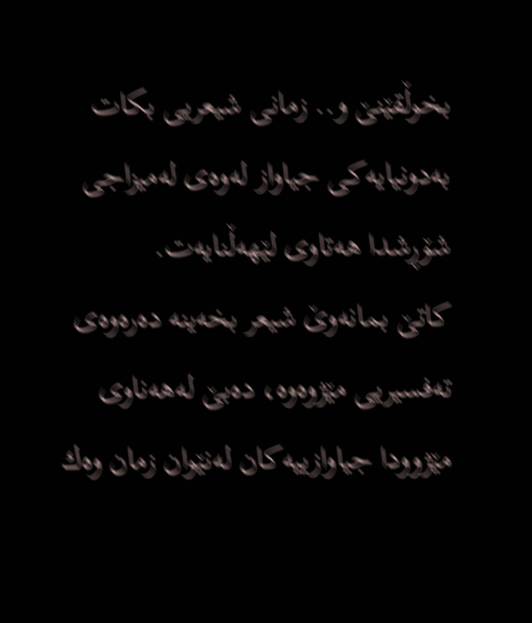بخوڵقێنێ و.. زمانى شیعریى بكات به‌دونیایه‌كى جیاواز له‌وه‌ى له‌میزاجى شۆڕشدا هه‌تاوى لێهه‌ڵنایه‌ت.
كاتێ بمانه‌وێ شیعر بخه‌ینه‌ ده‌ره‌وه‌ى ته‌فسیریى مێژوه‌وه‌، ده‌بێ له‌هه‌ناوى مێژوودا جیاوازییه‌كان له‌نێوان زمان وه‌ك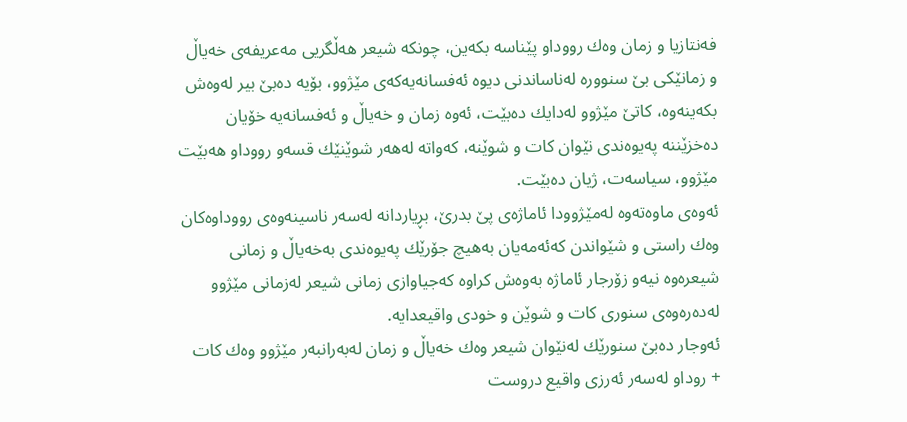فه‌نتازیا و زمان وه‌ك رووداو پێناسه‌ بكه‌ین، چونكه‌ شیعر هه‌ڵگریى مه‌عریفه‌ى خه‌یاڵ و زمانێكى بێ سنووره‌ له‌ناساندنى دیوه‌ ئه‌فسانه‌یه‌كه‌ى مێژوو، بۆیه‌ ده‌بێ بیر له‌وه‌ش بكه‌ینه‌وه‌، كاتێ مێژوو له‌دایك ده‌بێت، ئه‌وه‌ زمان و خه‌یاڵ و ئه‌فسانه‌یه‌ خۆیان ده‌خزێننه‌ په‌یوه‌ندى نێوان كات و شوێنه‌، كه‌واته‌ له‌هه‌ر شوێنێك قسه‌و رووداو هه‌بێت مێژوو، سیاسه‌ت، ژیان ده‌بێت.
ئه‌وه‌ى ماوه‌ته‌وه‌ له‌مێژوودا ئاماژه‌ى پێ بدرێ، بڕیاردانه‌ له‌سه‌ر ناسینه‌وه‌ى رووداوه‌كان وه‌ك راستى و شێواندن كه‌ئه‌مه‌یان به‌هیچ جۆرێك په‌یوه‌ندى به‌خه‌یاڵ و زمانى شیعره‌وه‌ نیه‌و زۆرجار ئاماژه‌ به‌وه‌ش كراوه‌ كه‌جیاوازى زمانى شیعر له‌زمانى مێژوو له‌ده‌ره‌وه‌ى سنورى كات و شوێن و خودى واقیعدایه‌.
ئه‌وجار ده‌بێ سنورێك له‌نێوان شیعر وه‌ك خه‌یاڵ و زمان له‌به‌رانبه‌ر مێژوو وه‌ك كات + روداو له‌سه‌ر ئه‌رزى واقیع دروست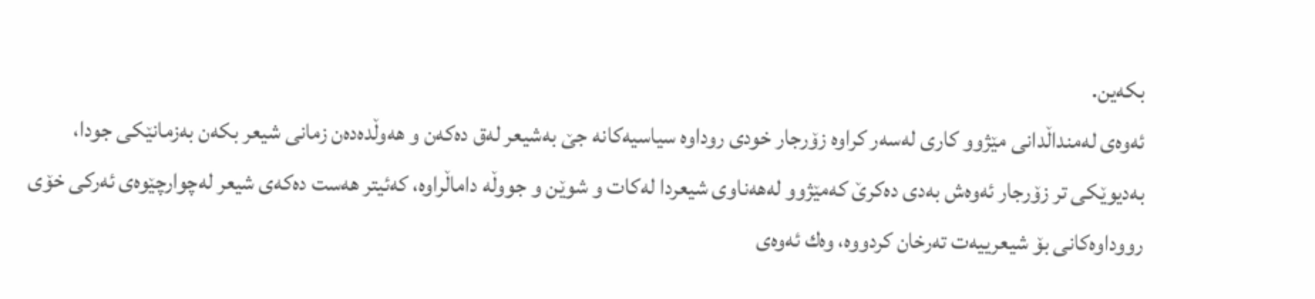بكه‌ین.
ئه‌وه‌ى له‌منداڵدانى مێژوو كارى له‌سه‌ر كراوه‌ زۆرجار خودى روداوه‌ سیاسیه‌كانه‌ جێ به‌شیعر له‌ق ده‌كه‌ن و هه‌وڵده‌ده‌ن زمانى شیعر بكه‌ن به‌زمانێكى جودا، به‌دیوێكى تر زۆرجار ئه‌وه‌ش به‌دى ده‌كرێ كه‌مێژوو له‌هه‌ناوى شیعردا له‌كات و شوێن و جووڵه‌ داماڵراوه‌، كه‌ئیتر هه‌ست ده‌كه‌ى شیعر له‌چوارچێوه‌ى ئه‌ركى خۆى رووداوه‌كانى بۆ شیعرییه‌ت ته‌رخان كردووه‌، وه‌ك ئه‌وه‌ى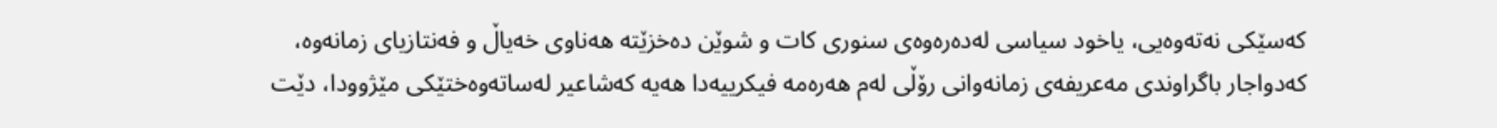كه‌سێكى نه‌ته‌وه‌یى، یاخود سیاسى له‌ده‌ره‌وه‌ى سنورى كات و شوێن ده‌خزێته‌ هه‌ناوى خه‌یاڵ و فه‌نتازیاى زمانه‌وه‌، كه‌دواجار باگراوندى مه‌عریفه‌ى زمانه‌وانى رۆڵى له‌م هه‌ره‌مه‌ فیكرییه‌دا هه‌یه‌ كه‌شاعیر له‌ساته‌وه‌ختێكى مێژوودا، دێت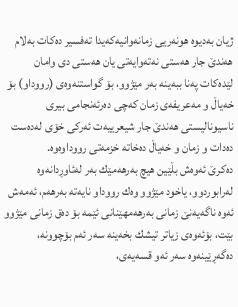ژیان به‌دیوه‌ هونه‌ریى زمانه‌وانیه‌كه‌یدا ته‌فسیر ده‌كات به‌لام هه‌ندێ جار هه‌ستى نه‌ته‌وایه‌تى یان هه‌ستى دى وامان لێده‌كات په‌نا ببه‌ینه‌ به‌ر مێژوو، بۆ گواستنه‌وه‌ى (رووداو) بۆ خه‌یاڵ و مه‌عریفه‌ى زمان كه‌چى ده‌رئه‌نجامى بیرى ناسیونالیستى هه‌ندێ جار شیعرییه‌ت ئه‌ركى خۆى له‌ده‌ست ده‌دات و زمان و خه‌یاڵ ده‌خاته‌ خزمه‌تى رووداوه‌وه‌.
ده‌كرێ ئه‌وه‌ش بڵێین هیچ به‌رهه‌مێك به‌ر له‌ئاوڕدانه‌وه‌ له‌رابوردوو، یاخود مێژوو وه‌ك رووداو نایه‌ته‌ به‌رهه‌م، ئه‌مه‌ش ئه‌وه‌ ناگه‌یه‌نێ زمانى به‌رهه‌مهێنانى ئێمه‌ بۆ ده‌ق زمانى مێژوو بێت، بۆئه‌وه‌ى زیاتر تیشك بخه‌ینه‌ سه‌ر ئه‌م بۆچوونه‌، ده‌گه‌ڕێینه‌وه‌ سه‌ر ئه‌و قسه‌یه‌ى،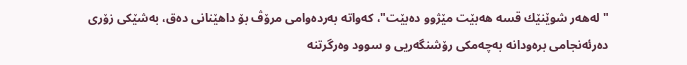"له‌هه‌ر شوێنێك قسه‌ هه‌بێت مێژوو ده‌بێت"، كه‌واته‌ به‌رده‌وامى مرۆڤ بۆ داهێنانى ده‌ق، به‌شێكى زۆرى ده‌رئه‌نجامى بره‌ودانه‌ به‌چه‌مكى رۆشنگه‌ریى و سوود وه‌رگرتنه‌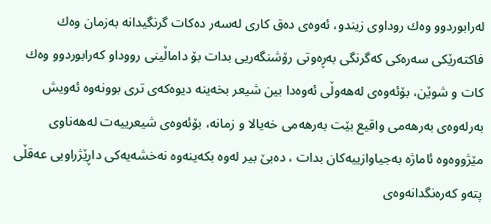له‌رابوردوو وه‌ك روداوى زیندو، ئه‌وه‌ى ده‌ق كارى له‌سه‌ر ده‌كات گرنگیدانه‌ به‌زمان وه‌ك فاكته‌رێكى سه‌ره‌كى كه‌گرنگى به‌ڕه‌وتی رۆشنگه‌ریى بدات بۆ داماڵینى رووداو كه‌رابوردوو وه‌ك كات و شوێن، بۆئه‌وه‌ى له‌هه‌وڵى ئه‌وه‌دا بین شیعر بخه‌ینه‌ دیوه‌كه‌ى ترى بوونه‌وه‌ ئه‌ویش به‌رله‌وه‌ى به‌رهه‌مى واقیع بێت به‌رهه‌مى خه‌یالا و زمانه‌، بۆئه‌وه‌ى شیعرییه‌ت له‌هه‌ناوى مێژووه‌وه‌ ئاماژه‌ به‌جیاوازییه‌كان بدات ، ده‌بێ بیر له‌وه‌ بكه‌ینه‌وه‌ نه‌خشه‌یه‌كى داڕێژراویى عه‌قڵى پته‌و كه‌ره‌نگدانه‌وه‌ى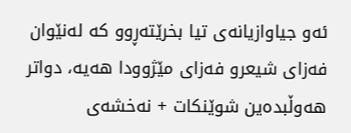ئه‌و جیاوازیانه‌ى تیا بخرێته‌ڕوو كه‌ له‌نێوان فه‌زاى شیعرو فه‌زاى مێژوودا هه‌یه‌، دواتر هه‌وڵبده‌ین شوێنكات + نه‌خشه‌ى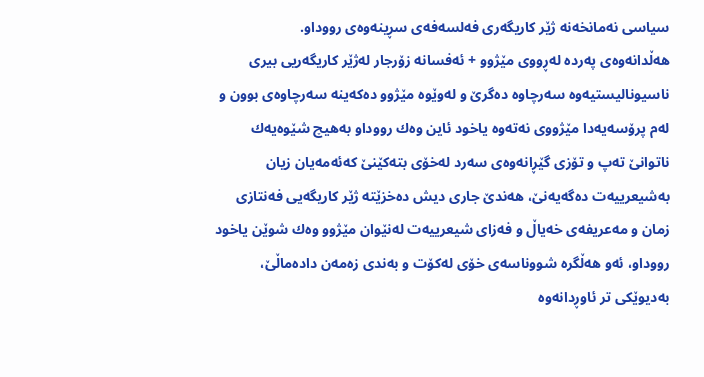سیاسى نه‌مانخه‌نه‌ ژێر كاریگه‌رى فه‌لسه‌فه‌ى سڕینه‌وه‌ى رووداو.
هه‌ڵدانه‌وه‌ى په‌رده‌ له‌ڕووى مێژوو + ئه‌فسانه‌ زۆرجار له‌ژێر كاریگه‌ریى بیرى ناسیونالیستیه‌وه‌ سه‌رچاوه‌ ده‌گرێ و له‌وێوه‌ مێژوو ده‌كه‌ینه‌ سه‌رچاوه‌ى بوون و له‌م پرۆسه‌یه‌دا مێژووى نه‌ته‌وه‌ یاخود ئاین وه‌ك رووداو به‌هیچ شێوه‌یه‌ك ناتوانێ ته‌پ و تۆزى گێڕانه‌وه‌ى سه‌رد له‌خۆى بته‌كێنێ كه‌ئه‌مه‌یان زیان به‌شیعرییه‌ت ده‌گه‌یه‌نێ، هه‌ندێ جارى دیش ده‌خزێته‌ ژێر كاریگه‌یى فه‌نتازى زمان و مه‌عریفه‌ى خه‌یاڵ و فه‌زاى شیعرییه‌ت له‌نێوان مێژوو وه‌ك شوێن یاخود رووداو، ئه‌و هه‌ڵگره‌ شووناسه‌ى خۆى له‌كۆت و به‌ندى زه‌مه‌ن داده‌ماڵێ، به‌دیوێكى تر ئاوڕدانه‌وه‌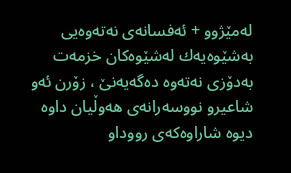له‌مێژوو + ئه‌فسانه‌ى نه‌ته‌وه‌یى به‌شێوه‌یه‌ك له‌شێوه‌كان خزمه‌ت به‌دۆزى نه‌ته‌وه‌ ده‌گه‌یه‌نێ ، زۆرن ئه‌و شاعیرو نووسه‌رانه‌ى هه‌وڵیان داوه‌ دیوه‌ شاراوه‌كه‌ى رووداو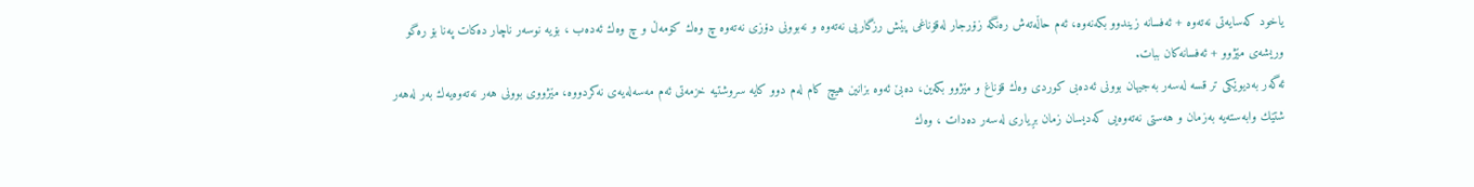یاخود كه‌سایه‌تى نه‌ته‌وه‌ + ئه‌فسانه‌ زیندوو بكه‌نه‌وه‌، ئه‌م حاڵه‌ته‌ش ره‌نگه‌ زۆرجار له‌قۆناغى پێش رزگاریی نه‌ته‌وه‌ و نه‌بوونى دۆزى نه‌ته‌وه‌ چ وه‌ك كۆمه‌ڵ و چ وه‌ك ئه‌ده‌ب ، بۆیه‌ نوسه‌ر ناچار ده‌كات په‌نا بۆ ره‌گو وریشه‌ى مێژوو + ئه‌فسانه‌كان ببات.
ئه‌گه‌ر به‌دیوێكى تر قسه‌ له‌سه‌ر به‌جیهان بوونى ئه‌ده‌بى كوردى وه‌ك قۆناغ و مێژوو بكه‌ین، ده‌بێ ئه‌وه‌ بزانین هیچ كام له‌م دوو كایه‌ سروشتیه‌ خزمه‌تى ئه‌م مه‌سه‌له‌یه‌ى نه‌كردووه‌، مێژووى بوونى هه‌ر نه‌ته‌وه‌یه‌ك به‌ر له‌هه‌ر شتێك وابه‌سته‌یه‌ به‌زمان و هه‌ستى نه‌ته‌وه‌یى كه‌دیسان زمان بڕیارى له‌سه‌ر ده‌دات ، وه‌ك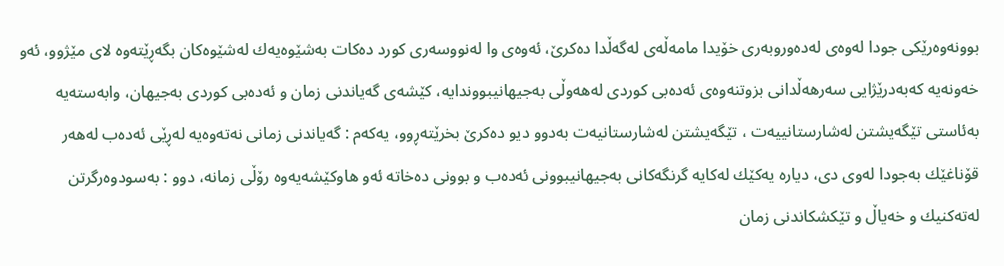بوونه‌وه‌رێكى جودا له‌وه‌ى له‌ده‌وروبه‌رى خۆیدا مامه‌ڵه‌ى له‌گه‌ڵدا ده‌كرێ، ئه‌وه‌ى وا له‌نووسه‌رى كورد ده‌كات به‌شێوه‌یه‌ك له‌شێوه‌كان بگه‌ڕێته‌وه‌ لاى مێژوو، ئه‌و خه‌ونه‌یه‌ كه‌به‌درێژایى سه‌رهه‌ڵدانى بزوتنه‌وه‌ى ئه‌ده‌بى كوردى له‌هه‌وڵى به‌جیهانیبووندایه‌، كێشه‌ى گه‌یاندنى زمان و ئه‌ده‌بى كوردى به‌جیهان، وابه‌سته‌یه‌ به‌ئاستى تێگه‌یشتن له‌شارستانییه‌ت ، تێگه‌یشتن له‌شارستانیه‌ت به‌دوو دیو ده‌كرێ بخرێته‌ڕوو، یه‌كه‌م : گه‌یاندنى زمانى نه‌ته‌وه‌یه‌ له‌ڕێى ئه‌ده‌ب له‌هه‌ر قۆناغێك به‌جودا له‌وى دى، دیاره‌ یه‌كێك له‌كایه‌ گرنگه‌كانى به‌جیهانیبوونى ئه‌ده‌ب و بوونى ده‌خاته‌ ئه‌و هاوكێشه‌یه‌وه‌ رۆڵى زمانه‌، دوو : به‌سودوه‌رگرتن له‌ته‌كنیك و خه‌یاڵ و تێكشكاندنى زمان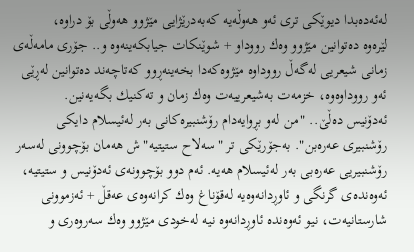له‌ئه‌ده‌بدا دیوێكى ترى ئه‌و هه‌وڵه‌یه‌ كه‌به‌درێژایى مێژوو هه‌وڵى بۆ دراوه‌،
لێره‌وه‌ ده‌توانین مێژوو وه‌ك رووداو + شوێنكات جیابكه‌ینه‌وه‌ و.. جۆرى مامه‌ڵه‌ى زمانى شیعریى له‌گه‌ڵ رووداوه‌ مێژوه‌كه‌دا بخه‌ینه‌ڕوو كه‌تاچه‌ند ده‌توانین له‌ڕێى ئه‌و رووداوه‌وه‌، خزمه‌ت به‌شیعرییه‌ت وه‌ك زمان و ته‌كنیك بگه‌یه‌نین.
ئه‌دۆنیس ده‌ڵێ.. "من له‌و بڕوایه‌دام رۆشنبیره‌كانى به‌ر له‌ئیسلام دایكى رۆشنبیرى عه‌ره‌بن". به‌جۆرێكى تر "سه‌لاح ستیتیه‌"ش هه‌مان بۆچوونى له‌سه‌ر رۆشنبیریى عه‌ره‌بى به‌ر له‌ئیسلام هه‌یه‌. ئه‌م دوو بۆچوونه‌ى ئه‌دۆنیس و ستیتیه‌، ئه‌وه‌نده‌ى گرنگى و ئاوڕدانه‌وه‌یه‌ له‌قۆناغ وه‌ك كرانه‌وه‌ى عه‌قڵ + ئه‌زموونى شارستانیه‌ت، نیو ئه‌وه‌نده‌ ئاوڕدانه‌وه‌ نیه‌ له‌خودى مێژوو وه‌ك سه‌روه‌رى و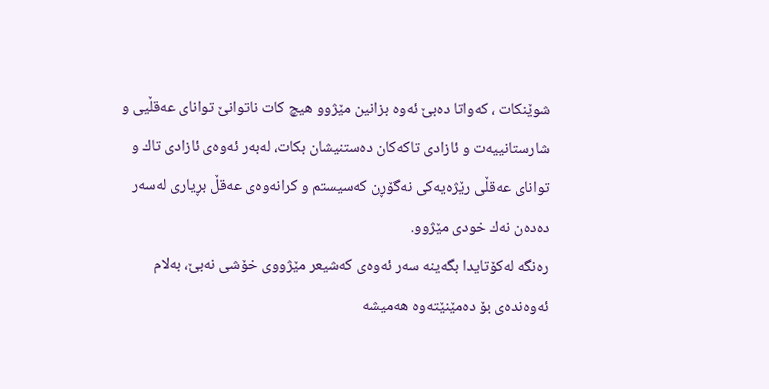شوێنكات ، كه‌واتا ده‌بێ ئه‌وه‌ بزانین مێژوو هیچ كات ناتوانێ تواناى عه‌قڵیى و شارستانییه‌ت و ئازادى تاكه‌كان ده‌ستنیشان بكات، له‌به‌ر ئه‌وه‌ى ئازادى تاك و تواناى عه‌قڵى رێژه‌یه‌كى نه‌گۆڕن كه‌سیستم و كرانه‌وه‌ى عه‌قڵ بڕیارى له‌سه‌ر ده‌ده‌ن نه‌ك خودى مێژوو.
ره‌نگه‌ له‌كۆتایدا بگه‌ینه‌ سه‌ر ئه‌وه‌ى كه‌شیعر مێژووى خۆشى نه‌بێ، به‌لام ئه‌وه‌نده‌ى بۆ ده‌مێنێته‌وه‌ هه‌میشه‌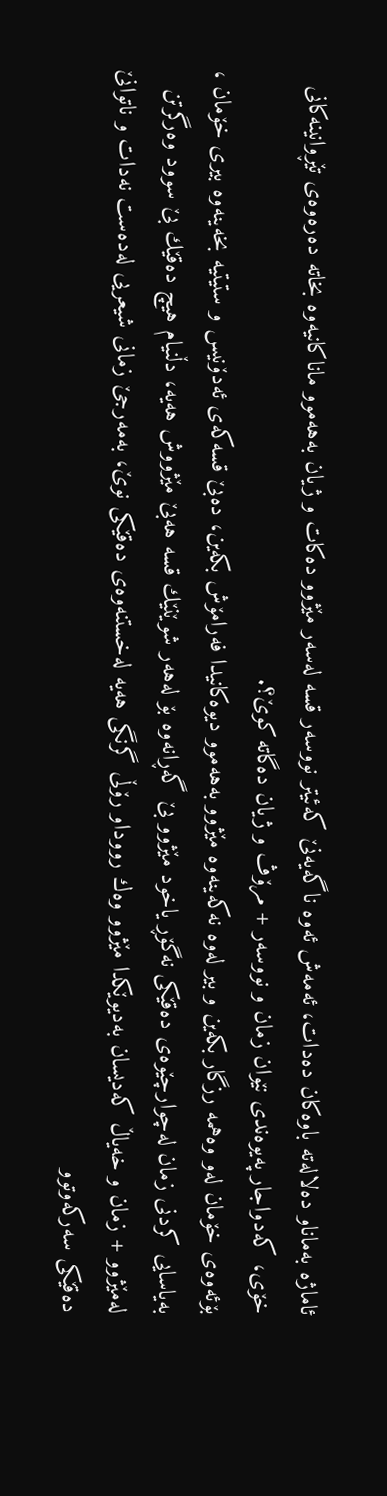ئاماژه‌ به‌ماناو ده‌لاله‌ته‌ باوه‌كان ده‌دات، ئه‌مه‌ش ئه‌وه‌ ناگه‌یه‌نێ كه‌ئیتر نووسه‌ر قسه‌ له‌سه‌ر مێژوو ده‌كات و ژیان به‌هه‌موو ماناكانیه‌وه‌ بخاته‌ ده‌ره‌وه‌ى تێڕوانینه‌كانى خۆى، كه‌دواجار په‌یوه‌ندى نێوان زمان و نووسه‌ر + مرۆڤ و ژیان ده‌گاته‌ كوێ؟.
بۆئه‌وه‌ى خۆمان له‌و وه‌همه‌ رزگار بكه‌ین و بیر له‌وه‌ نه‌كه‌ینه‌وه‌ مێژوو به‌هه‌موو دیوه‌كانیدا فه‌رامۆش بكه‌ین، ده‌بێ قسه‌كه‌ى ئه‌دۆنیس و ستیتیه‌ بخه‌ینه‌وه‌ بیرى خۆمان ، به‌یاسایى كردنى زمان له‌چوارچێوه‌ى ده‌قێكى نه‌گۆڕ یاخود مێژوو بێ گه‌ڕانه‌وه‌ بۆ له‌هه‌ر شوێنێك قسه‌ هه‌بێ مێژووش هه‌یه‌، دڵنیام هیچ ده‌قێك بێ سوود وه‌رگرتن له‌مێژوو + زمان و خه‌یاڵ كه‌دیسان به‌دیوێكدا مێژوو وه‌ك رووداو رۆڵى گرنگى هه‌یه‌ له‌خستنه‌وه‌ى ده‌قێكى نوێ، به‌مه‌رجێ زمانى شیعریى له‌ده‌ست نه‌دات و ناتوانێ ده‌قێكى سه‌ركه‌وتوو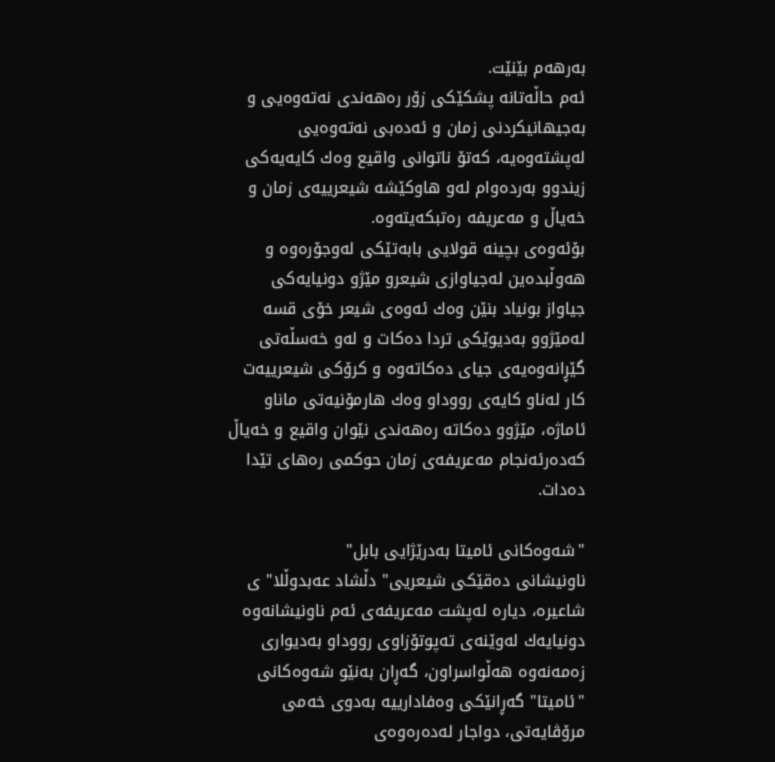به‌رهه‌م بێنێت.
ئه‌م حاڵه‌تانه‌ پشكێكى زۆر ره‌هه‌ندى نه‌ته‌وه‌یى و به‌جیهانیكردنى زمان و ئه‌ده‌بى نه‌ته‌وه‌یى له‌پشته‌وه‌یه‌، كه‌تۆ ناتوانى واقیع وه‌ك كایه‌یه‌كى زیندوو به‌رده‌وام له‌و هاوكێشه‌ شیعرییه‌ى زمان و خه‌یاڵ و مه‌عریفه‌ ره‌تبكه‌یته‌وه‌.
بۆئه‌وه‌ى بچینه‌ قولایى بابه‌تێكى له‌وجۆره‌وه‌ و هه‌وڵبده‌ین له‌جیاوازى شیعرو مێژو دونیایه‌كى جیاواز بونیاد بنێن وه‌ك ئه‌وه‌ى شیعر خۆى قسه‌ له‌مێژوو به‌دیوێكى تردا ده‌كات و له‌و خه‌سڵه‌تى گێڕانه‌وه‌یه‌ى جیاى ده‌كاته‌وه‌ و كرۆكى شیعرییه‌ت كار له‌ناو كایه‌ى رووداو وه‌ك هارمۆنیه‌تى ماناو ئاماژه‌، مێژوو ده‌كاته‌ ره‌هه‌ندى نێوان واقیع و خه‌یاڵ كه‌ده‌رئه‌نجام مه‌عریفه‌ى زمان حوكمى ره‌هاى تێدا ده‌دات.

"شه‌وه‌كانى ئامیتا به‌درێژایى بابل"
ناونیشانى ده‌قێكى شیعریى" دڵشاد عه‌بدوڵلا" ى شاعیره‌، دیاره‌ له‌پشت مه‌عریفه‌ى ئه‌م ناونیشانه‌وه‌ دونیایه‌ك له‌وێنه‌ى ته‌پوتۆزاوى رووداو به‌دیوارى زه‌مه‌نه‌وه‌ هه‌ڵواسراون، گه‌ڕان به‌نێو شه‌وه‌كانى "ئامیتا" گه‌ڕانێكی وه‌فادارییه‌ به‌دوى خه‌مى مرۆڤایه‌تى، دواجار له‌ده‌ره‌وه‌ى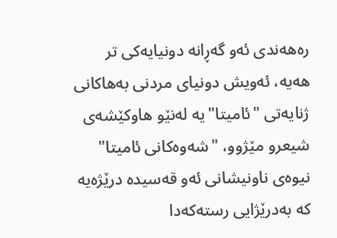ره‌هه‌ندى ئه‌و گه‌ڕانه‌ دونیایه‌كى تر هه‌یه‌، ئه‌ویش دونیاى مردنى به‌هاكانى ژنایه‌تى "ئامیتا"یه‌ له‌نێو هاوكێشه‌ى شیعرو مێژوو، "شه‌وه‌كانى ئامیتا" نیوه‌ى ناونیشانى ئه‌و قه‌سیده‌ درێژه‌یه‌ كه‌ به‌درێژایى رسته‌كه‌دا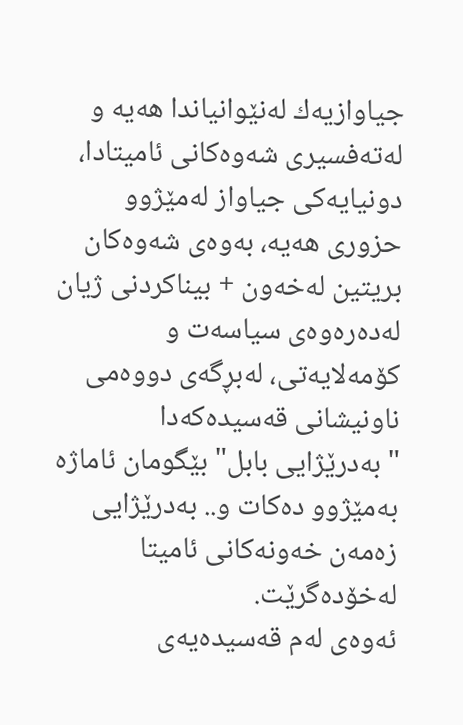جیاوازیه‌ك له‌نێوانیاندا هه‌یه‌ و له‌ته‌فسیرى شه‌وه‌كانى ئامیتادا، دونیایه‌كى جیاواز له‌مێژوو حزورى هه‌یه‌، به‌وه‌ى شه‌وه‌كان بریتین له‌خه‌ون + بیناكردنى ژیان له‌ده‌ره‌وه‌ى سیاسه‌ت و كۆمه‌لایه‌تى، له‌بڕگه‌ى دووه‌مى ناونیشانى قه‌سیده‌كه‌دا "به‌درێژایى بابل" بێگومان ئاماژه‌ به‌مێژوو ده‌كات و.. به‌درێژایى زه‌مه‌ن خه‌ونه‌كانى ئامیتا له‌خۆده‌گرێت.
ئه‌وه‌ى له‌م قه‌سیده‌یه‌ى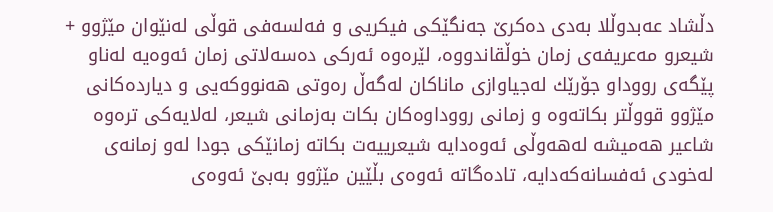دڵشاد عه‌بدوڵلا به‌دى ده‌كرێ جه‌نگێكى فیكریى و فه‌لسه‌فى قوڵی له‌نێوان مێژوو + شیعرو مه‌عریفه‌ى زمان خوڵقاندووه‌، لێره‌وه‌ ئه‌ركى ده‌سه‌لاتى زمان ئه‌وه‌یه‌ له‌ناو پێگه‌ى رووداو جۆرێك له‌جیاوازى ماناكان له‌گه‌ڵ ره‌وتى هه‌نووكه‌یى و دیارده‌كانى مێژوو قووڵتر بكاته‌وه‌ و زمانى رووداوه‌كان بكات به‌زمانى شیعر، له‌لایه‌كى تره‌وه‌ شاعیر هه‌میشه‌ له‌هه‌وڵى ئه‌وه‌دایه‌ شیعرییه‌ت بكاته‌ زمانێكى جودا له‌و زمانه‌ى له‌خودى ئه‌فسانه‌كه‌دایه‌، تاده‌گاته‌ ئه‌وه‌ى بڵێین مێژوو به‌بێ ئه‌وه‌ى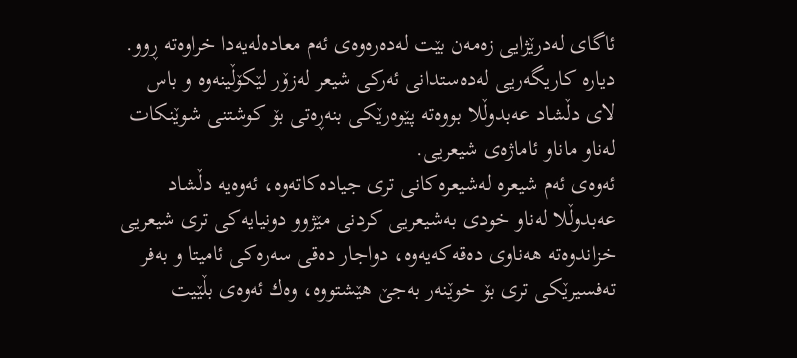ئاگاى له‌درێژایى زه‌مه‌ن بێت له‌ده‌ره‌وه‌ى ئه‌م معاده‌له‌یه‌دا خراوه‌ته‌ ڕوو.
دیاره‌ كاریگه‌ریى له‌ده‌ستدانى ئه‌ركى شیعر له‌زۆر لێكۆڵینه‌وه‌ و باس لاى دڵشاد عه‌بدوڵلا بووه‌ته‌ پێوه‌رێكى بنه‌ڕه‌تى بۆ كوشتنى شوێنكات له‌ناو ماناو ئاماژه‌ى شیعریى.
ئه‌وه‌ى ئه‌م شیعره‌ له‌شیعره‌كانى تری جیاده‌كاته‌وه‌، ئه‌وه‌یه‌ دڵشاد عه‌بدوڵلا له‌ناو خودى به‌شیعریى كردنى مێژوو دونیایه‌كى ترى شیعریى خزاندوه‌ته‌ هه‌ناوى ده‌قه‌كه‌یه‌وه‌، دواجار ده‌قى سه‌ره‌كى ئامیتا و به‌فر ته‌فسیرێكى ترى بۆ خوێنه‌ر به‌جێ هێشتووه‌، وه‌ك ئه‌وه‌ى بڵێیت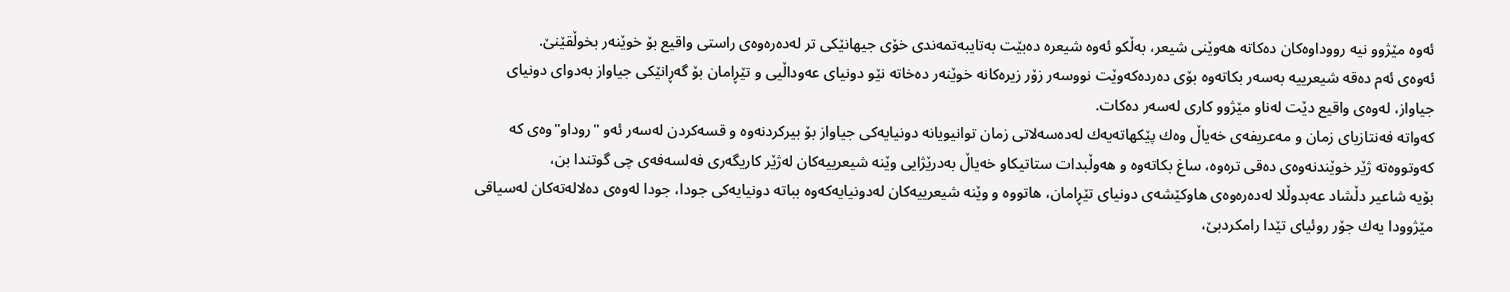ئه‌وه‌ مێژوو نیه‌ رووداوه‌كان ده‌كاته‌ هه‌وێنى شیعر، به‌ڵكو ئه‌وه‌ شیعره‌ ده‌بێت به‌تایبه‌تمه‌ندى خۆى جیهانێكى تر له‌ده‌ره‌وه‌ى راستى واقیع بۆ خوێنه‌ر بخوڵقێنێ.
ئه‌وه‌ى ئه‌م ده‌قه‌ شیعرییه‌ به‌سه‌ر بكاته‌وه‌ بۆى ده‌رده‌كه‌وێت نووسه‌ر زۆر زیره‌كانه‌ خوێنه‌ر ده‌خاته‌ نێو دونیاى عه‌وداڵیى و تێڕامان بۆ گه‌ڕانێكى جیاواز به‌دواى دونیاى جیاواز، له‌وه‌ى واقیع دێت له‌ناو مێژوو كارى له‌سه‌ر ده‌كات.
كه‌واته‌ فه‌نتازیاى زمان و مه‌عریفه‌ى خه‌یاڵ وه‌ك پێكهاته‌یه‌ك له‌ده‌سه‌لاتى زمان توانیویانه‌ دونیایه‌كى جیاواز بۆ بیركردنه‌وه‌ و قسه‌كردن له‌سه‌ر ئه‌و "روداو"وه‌ى كه‌ كه‌وتووه‌ته‌ ژێر خوێندنه‌وه‌ى ده‌قى تره‌وه‌، ساغ بكاته‌وه‌ و هه‌وڵبدات ستاتیكاو خه‌یاڵ به‌درێژایى وێنه‌ شیعرییه‌كان له‌ژێر كاریگه‌رى فه‌لسه‌فه‌ى چى گوتندا بن،
بۆیه‌ شاعیر دڵشاد عه‌بدوڵلا له‌ده‌ره‌وه‌ى هاوكێشه‌ى دونیاى تێڕامان، هاتووه‌ و وێنه‌ شیعرییه‌كان له‌دونیایه‌كه‌وه‌ بباته‌ دونیایه‌كى جودا، جودا له‌وه‌ى ده‌لاله‌ته‌كان له‌سیاقى مێژوودا یه‌ك جۆر روئیای تێدا رامكردبێ،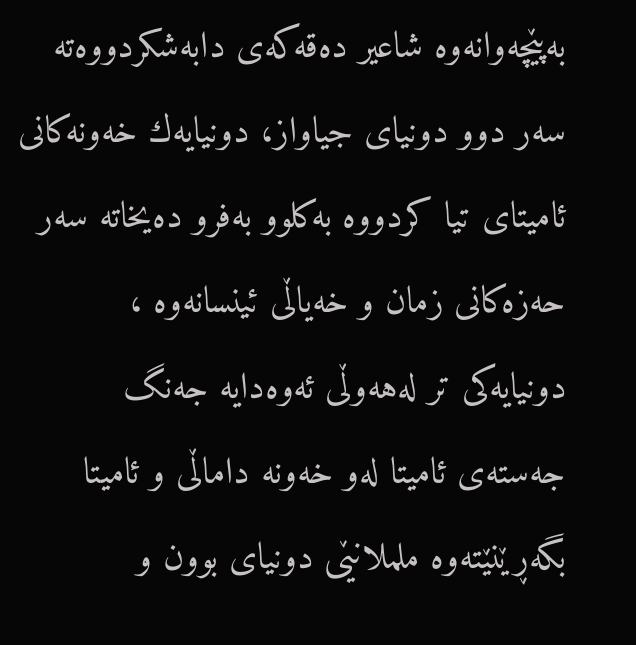به‌پێچه‌وانه‌وه‌ شاعیر ده‌قه‌كه‌ى دابه‌شكردووه‌ته‌ سه‌ر دوو دونیاى جیاواز، دونیایه‌ك خه‌ونه‌كانى ئامیتاى تیا كردووه‌ به‌كلوو به‌فرو ده‌یخاته‌ سه‌ر حه‌زه‌كانى زمان و خه‌یاڵى ئینسانه‌وه‌ ، دونیایه‌كى تر له‌هه‌وڵى ئه‌وه‌دایه‌ جه‌نگ جه‌سته‌ى ئامیتا له‌و خه‌ونه‌ داماڵى و ئامیتا بگه‌ڕێنێته‌وه‌ ململانێى دونیاى بوون و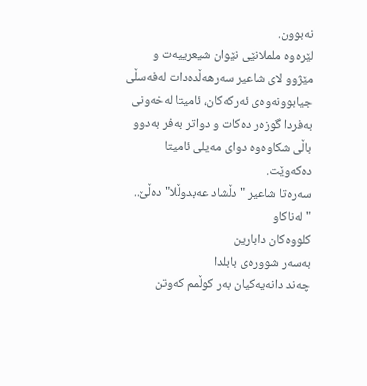نه‌بوون.
لێره‌وه‌ ململانێى نێوان شیعرییه‌ت و مێژوو لاى شاعیر سه‌رهه‌ڵده‌دات له‌فه‌سڵى جیابوونه‌وه‌ى ئه‌ركه‌كان، ئامیتا له‌خه‌ونى به‌فردا گوزه‌ر ده‌كات و دواتر به‌فر به‌دوو باڵى شكاوه‌وه‌ دواى مه‌یلى ئامیتا ده‌كه‌وێت.
سه‌ره‌تا شاعیر "دڵشاد عه‌بدوڵلا" ده‌ڵێ..
"له‌ناكاو
كلووه‌كان دابارین
به‌سه‌ر شووره‌ى بابلدا
چه‌ند دانه‌یه‌كیان به‌ر كوڵمم كه‌وتن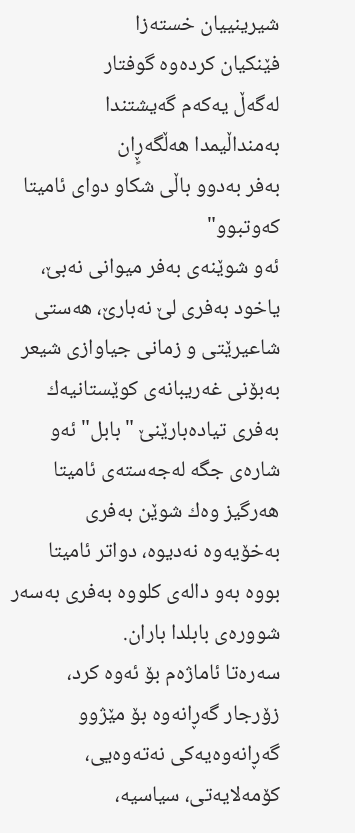شیرینییان خسته‌زا
فێنكیان كرده‌وه‌ گوفتار
له‌گه‌ڵ یه‌كه‌م گه‌یشتندا
به‌منداڵیمدا هه‌ڵگه‌ڕٍان
به‌فر به‌دوو باڵى شكاو دواى ئامیتا كه‌وتبوو"
ئه‌و شوێنه‌ى به‌فر میوانى نه‌بێ، یاخود به‌فرى لێ نه‌بارێ، هه‌ستى شاعیرێتى و زمانى جیاوازى شیعر به‌بۆنى غه‌ریبانه‌ى كوێستانیه‌ك به‌فرى تیاده‌بارێنێ "بابل" ئه‌و شاره‌ى جگه‌ له‌جه‌سته‌ى ئامیتا هه‌رگیز وه‌ك شوێن به‌فرى به‌خۆیه‌وه‌ نه‌دیوه‌، دواتر ئامیتا بووه‌ به‌و داله‌ى كلووه‌ به‌فرى به‌سه‌ر شووره‌ى بابلدا باران.
سه‌ره‌تا ئاماژه‌م بۆ ئه‌وه‌ كرد، زۆرجار گه‌ڕانه‌وه‌ بۆ مێژوو گه‌ڕانه‌وه‌یه‌كى نه‌ته‌وه‌یى، كۆمه‌لایه‌تى، سیاسیه‌،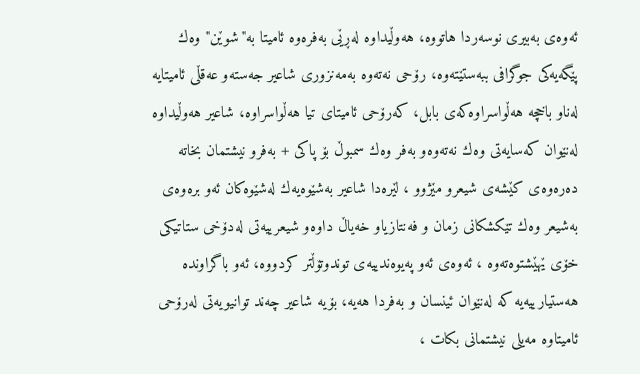ئه‌وه‌ى به‌بیرى نوسه‌ردا هاتووه‌، هه‌وڵیداوه‌ له‌ڕێى به‌فره‌وه‌ ئامیتا به‌"شوێن" وه‌ك پێگه‌یه‌كى جوگرافى ببه‌ستێته‌وه‌، رۆحى نه‌ته‌وه‌ به‌مه‌نزورى شاعیر جه‌سته‌و عه‌قڵى ئامیتایه‌ له‌ناو باخچه‌ هه‌ڵواسراوه‌كه‌ى بابل، كه‌رۆحى ئامیتاى تیا هه‌ڵواسراوه‌، شاعیر هه‌وڵیداوه‌ له‌نێوان كه‌سایه‌تى وه‌ك نه‌ته‌وه‌و به‌فر وه‌ك سمبوڵ بۆ پاكى + به‌فرو نیشتمان بخاته‌ ده‌ره‌وه‌ى كێشه‌ى شیعرو مێژوو ، لێره‌دا شاعیر به‌شێوه‌یه‌ك له‌شێوه‌كان ئه‌و بره‌وه‌ى به‌شیعر وه‌ك تێكشكانى زمان و فه‌نتازیاو خه‌یاڵ داوه‌و شیعرییه‌تى له‌دۆخى ستاتیكى خۆى ێهێشتوه‌ته‌وه‌ ، ئه‌وه‌ى ئه‌و په‌یوه‌ندییه‌ى توندوتۆڵتر كردووه‌، ئه‌و باگراونده‌ هه‌ستیارییه‌یه‌ كه‌ له‌نێوان ئینسان و به‌فردا هه‌یه‌، بۆیه‌ شاعیر چه‌ند توانیویه‌تى له‌رۆحى ئامیتاوه‌ مه‌یلى نیشتمانى بكات ،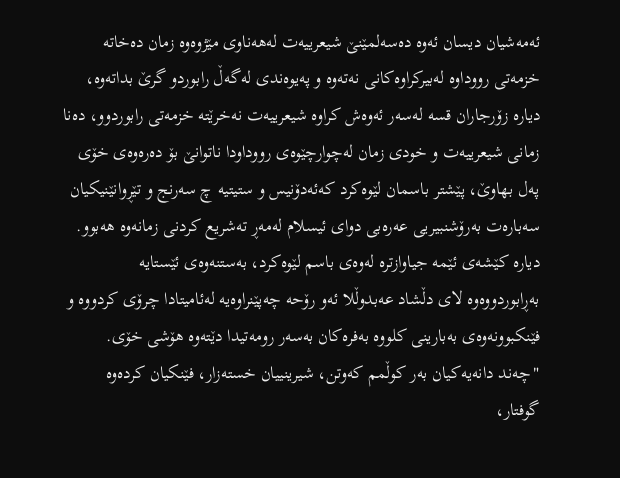ئه‌مه‌شیان دیسان ئه‌وه‌ ده‌سه‌لمێنێ شیعرییه‌ت له‌هه‌ناوى مێژوه‌وه‌ زمان ده‌خاته‌ خزمه‌تی رووداوه‌ له‌بیركراوه‌كانى نه‌ته‌وه‌ و په‌یوه‌ندى له‌گه‌ڵ رابوردو گرێ بداته‌وه‌،
دیاره‌ زۆرجاران قسه‌ له‌سه‌ر ئه‌وه‌ش كراوه‌ شیعرییه‌ت نه‌خرێته‌ خزمه‌تى رابوردوو، ده‌نا زمانى شیعرییه‌ت و خودى زمان له‌چوارچێوه‌ى رووداودا ناتوانێ بۆ ده‌ره‌وه‌ى خۆى په‌ل بهاوێ، پێشتر باسمان لێوه‌كرد كه‌ئه‌دۆنیس و ستیتیه‌ چ سه‌رنج و تێڕوانێنیكیان سه‌باره‌ت به‌رۆشنبیریى عه‌ره‌بى دواى ئیسلام له‌مه‌ڕ ته‌شریع كردنى زمانه‌وه‌ هه‌بوو.
دیاره‌ كێشه‌ى ئێمه‌ جیاوازتره‌ له‌وه‌ى باسم لێوه‌كرد، به‌ستنه‌وه‌ى ئێستایه‌ به‌ڕابوردووه‌وه‌ لاى دڵشاد عه‌بدوڵلا ئه‌و رۆحه‌ چه‌پێنراوه‌یه‌ له‌ئامیتادا چرۆى كردووه‌ و فێنكبوونه‌وه‌ى به‌بارینى كلووه‌ به‌فره‌كان به‌سه‌ر رومه‌تیدا دێته‌وه‌ هۆشى خۆى.
"چه‌ند دانه‌یه‌كیان به‌ر كوڵمم كه‌وتن، شیرینییان خسته‌زار، فێنكیان كرده‌وه‌ گوفتار،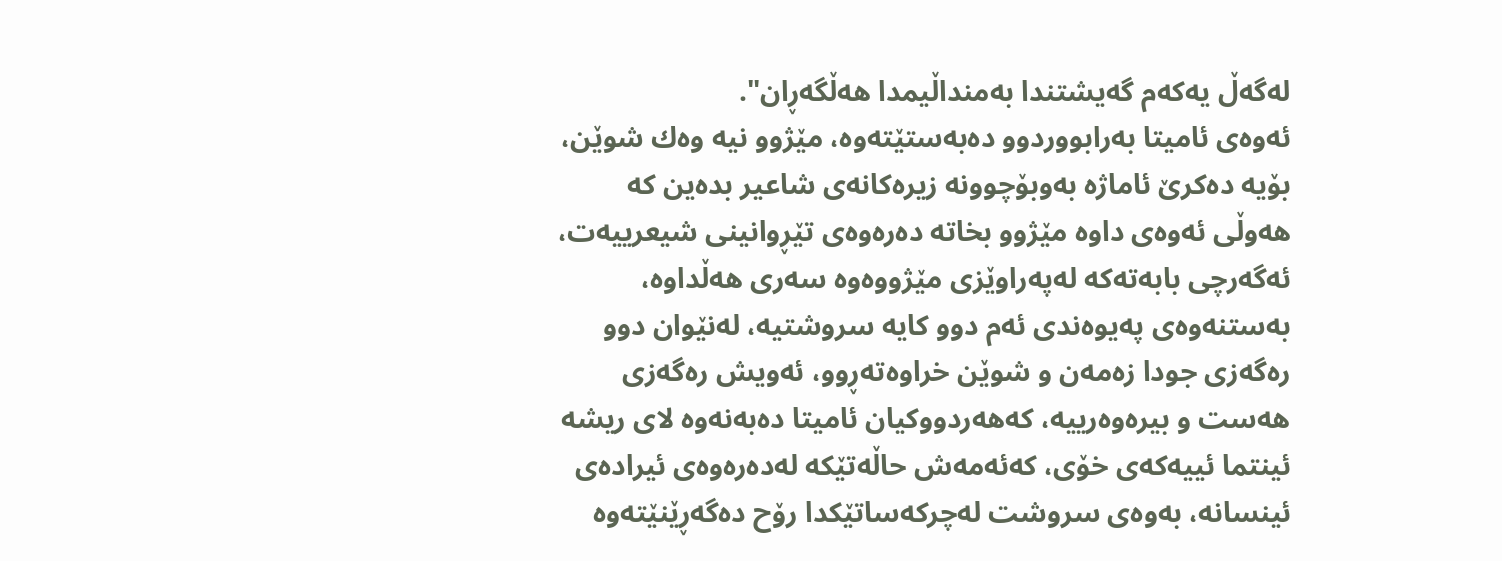له‌گه‌ڵ یه‌كه‌م گه‌یشتندا به‌منداڵیمدا هه‌ڵگه‌ڕان".
ئه‌وه‌ى ئامیتا به‌رابووردوو ده‌به‌ستێته‌وه‌، مێژوو نیه‌ وه‌ك شوێن، بۆیه‌ ده‌كرێ ئاماژه‌ به‌وبۆچوونه‌ زیره‌كانه‌ى شاعیر بده‌ین كه‌ هه‌وڵى ئه‌وه‌ى داوه‌ مێژوو بخاته‌ ده‌ره‌وه‌ى تێڕوانینى شیعرییه‌ت، ئه‌گه‌رچى بابه‌ته‌كه‌ له‌په‌راوێزى مێژووه‌وه‌ سه‌رى هه‌ڵداوه‌، به‌ستنه‌وه‌ى په‌یوه‌ندى ئه‌م دوو كایه‌ سروشتیه‌، له‌نێوان دوو ره‌گه‌زى جودا زه‌مه‌ن و شوێن خراوه‌ته‌ڕوو، ئه‌ویش ره‌گه‌زى هه‌ست و بیره‌وه‌رییه‌، كه‌هه‌ردووكیان ئامیتا ده‌به‌نه‌وه‌ لاى ریشه‌ ئینتما ئییه‌كه‌ى خۆى، كه‌ئه‌مه‌ش حاڵه‌تێكه‌ له‌ده‌ره‌وه‌ى ئیراده‌ى ئینسانه‌، به‌وه‌ى سروشت له‌چركه‌ساتێكدا رۆح ده‌گه‌ڕێنێته‌وه‌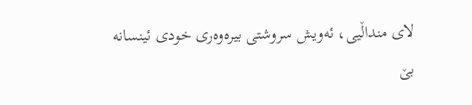لاى منداڵیى، ئه‌ویش سروشتى بیره‌وه‌رى خودى ئینسانه‌ بێ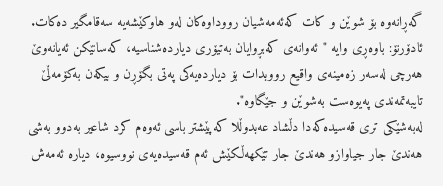گه‌ڕانه‌وه‌ بۆ شوێن و كات كه‌ئه‌مه‌شیان رووداوه‌كان له‌و هاوكێشه‌یه‌ سه‌قامگیر ده‌كات.
ئادۆرنۆ: باوه‌ڕى وایه‌ "ئه‌وانه‌ى كه‌بڕوایان به‌تیۆرى دیارده‌شناسیه‌، كه‌سانێكن ئه‌یانه‌وێ هه‌رچى له‌سه‌ر زه‌مینه‌ى واقیع رووبدات بۆ دیارده‌یه‌كى په‌تى بگۆڕن و بیكه‌ن به‌كۆمه‌ڵێ تایبه‌تمه‌ندى په‌یوه‌ست به‌شوێن و جێگاوه‌".
له‌به‌شێكى ترى قه‌سیده‌كه‌دا دڵشاد عه‌بدوڵلا كه‌پێشتر باسى ئه‌وه‌م كرد شاعیر به‌دوو به‌شى هه‌ندێ جار جیاوازو هه‌ندێ جار تێكهه‌ڵكێش ئه‌م قه‌سیده‌یه‌ى نووسیوه‌، دیاره‌ ئه‌مه‌ش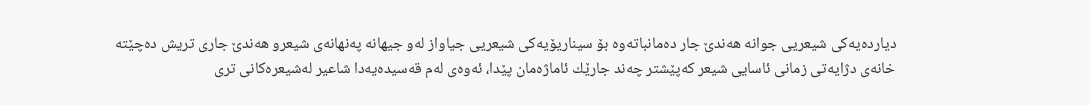دیارده‌یه‌كى شیعریى جوانه‌ هه‌ندێ جار ده‌مانباته‌وه‌ بۆ سیناریۆیه‌كى شیعریى جیاواز له‌و جیهانه‌ په‌نهانه‌ى شیعرو هه‌ندێ جارى تریش ده‌چێته‌ خانه‌ى دژایه‌تى زمانى ئاسایى شیعر كه‌پێشتر چه‌ند جارێك ئاماژه‌مان پێدا، ئه‌وه‌ى له‌م قه‌سیده‌یه‌دا شاعیر له‌شیعره‌كانى ترى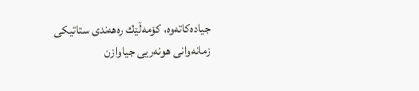جیاده‌كاته‌وه‌، كۆمه‌ڵێك ره‌هه‌ندى ستاتیكى زمانه‌وانى هونه‌ریى جیاوازن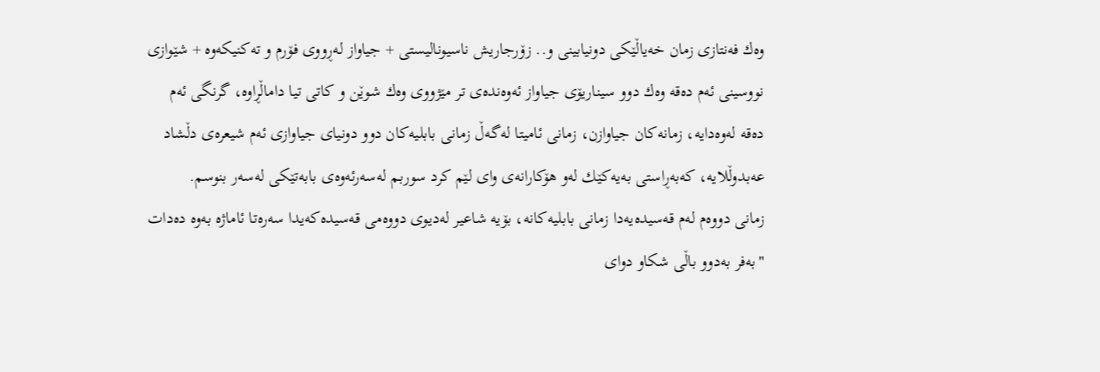وه‌ك فه‌نتازى زمان خه‌یاڵێكى دونیابینى و.. زۆرجاریش ناسیونالیستى + جیاواز له‌ڕووى فۆرم و ته‌كنیكه‌وه‌ + شێوازى نووسینى ئه‌م ده‌قه‌ وه‌ك دوو سیناریۆى جیاواز ئه‌وه‌نده‌ى تر مێژووى وه‌ك شوێن و كاتى تیا داماڵڕاوه‌، گرنگى ئه‌م ده‌قه‌ له‌وه‌دایه‌، زمانه‌كان جیاوازن، زمانى ئامیتا له‌گه‌ڵ زمانى بابلیه‌كان دوو دونیاى جیاوازى ئه‌م شیعره‌ى دڵشاد عه‌بدوڵلایه‌، كه‌به‌ڕاستى به‌یه‌كێك له‌و هۆكارانه‌ى واى لێم كرد سوربم له‌سه‌رئه‌وه‌ى بابه‌تێكى له‌سه‌ر بنوسم.
زمانى دووه‌م له‌م قه‌سیده‌یه‌دا زمانى بابلیه‌كانه‌، بۆیه‌ شاعیر له‌دیوى دووه‌مى قه‌سیده‌كه‌یدا سه‌ره‌تا ئاماژه‌ به‌وه‌ ده‌دات "به‌فر به‌دوو باڵى شكاو دواى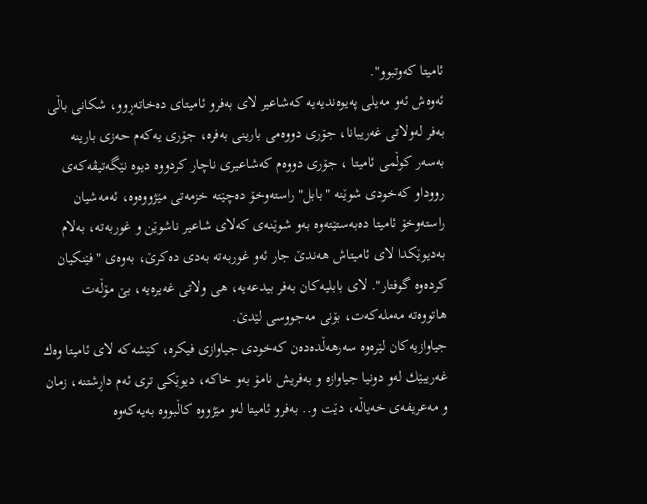ئامیتا كه‌وتبوو".
ئه‌وه‌ش ئه‌و مه‌یلى په‌یوه‌ندیه‌یه‌ كه‌شاعیر لاى به‌فرو ئامیتاى ده‌خاته‌ڕوو، شكانى باڵى به‌فر له‌ولاتى غه‌ریبانا، جۆرى دووه‌مى بارینى به‌فره‌، جۆرى یه‌كه‌م حه‌زى بارینه‌ به‌سه‌ر كوڵمى ئامیتا ، جۆرى دووه‌م كه‌شاعیرى ناچار كردووه‌ دیوه‌ نێگه‌تیڤه‌كه‌ى رووداو كه‌خودى شوێنه‌ "بابل" راسته‌وخۆ ده‌چێته‌ خزمه‌تى مێژووه‌وه‌، ئه‌مه‌شیان راسته‌وخۆ ئامیتا ده‌به‌ستێته‌وه‌ به‌و شوێنه‌ى كه‌لاى شاعیر ناشوێن و غوربه‌ته‌، به‌لام به‌دیوێكدا لاى ئامیتاش هه‌ندێ جار ئه‌و غوربه‌ته‌ به‌دى ده‌كرێ، به‌وه‌ى "فێنكیان كرده‌وه‌ گوفتار". لاى بابلیه‌كان به‌فر بیدعه‌یه‌، هى ولاتى غه‌یره‌یه‌، بێ مۆڵه‌ت هاتووه‌ته‌ مه‌مله‌كه‌ت، بۆنى مه‌جووسى لێدێ.
جیاوازیه‌كان لێره‌وه‌ سه‌رهه‌ڵده‌ده‌ن كه‌خودى جیاوازى فیكره‌، كێشه‌كه‌ لاى ئامیتا وه‌ك غه‌ریبێك له‌و دونیا جیاوازه‌ و به‌فریش نامۆ به‌و خاكه‌، دیوێكى ترى ئه‌م داڕشتنه‌، زمان و مه‌عریفه‌ى خه‌یاڵه‌، دێت و.. به‌فرو ئامیتا له‌و مێژووه‌ كاڵبووه‌ به‌یه‌كه‌وه‌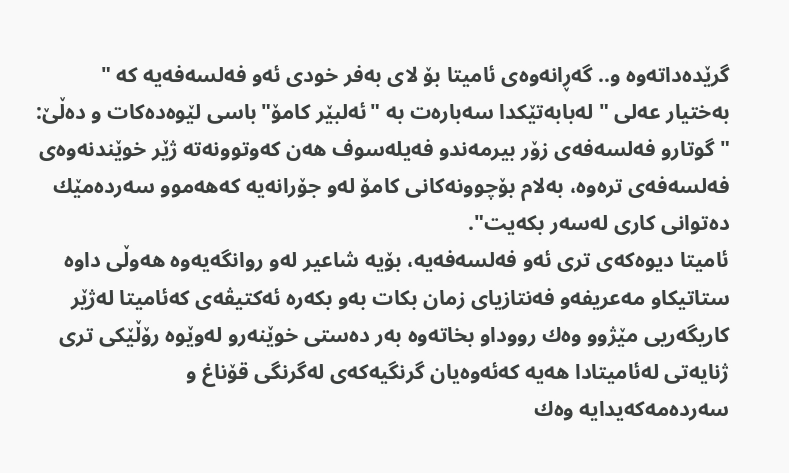گرێده‌داته‌وه‌ و.. گه‌ڕانه‌وه‌ى ئامیتا بۆ لاى به‌فر خودى ئه‌و فه‌لسه‌فه‌یه‌ كه‌ " به‌ختیار عه‌لى " له‌بابه‌تێكدا سه‌باره‌ت به‌ "ئه‌لبێر كامۆ"باسى لێوه‌ده‌كات و ده‌ڵێ: "گوتارو فه‌لسه‌فه‌ى زۆر بیرمه‌ندو فه‌یله‌سوف هه‌ن كه‌وتوونه‌ته‌ ژێر خوێندنه‌وه‌ى فه‌لسه‌فه‌ى تره‌وه‌، به‌لام بۆچوونه‌كانى كامۆ له‌و جۆرانه‌یه‌ كه‌هه‌موو سه‌رده‌مێك ده‌توانى كارى له‌سه‌ر بكه‌یت".
ئامیتا دیوه‌كه‌ى ترى ئه‌و فه‌لسه‌فه‌یه‌، بۆیه‌ شاعیر له‌و روانگه‌یه‌وه‌ هه‌وڵى داوه‌ ستاتیكاو مه‌عریفه‌و فه‌نتازیاى زمان بكات به‌و بكه‌ره‌ ئه‌كتیڤه‌ى كه‌ئامیتا له‌ژێر كاریگه‌ریى مێژوو وه‌ك رووداو بخاته‌وه‌ به‌ر ده‌ستى خوێنه‌رو له‌وێوه‌ رۆڵێكى ترى ژنایه‌تى له‌ئامیتادا هه‌یه‌ كه‌ئه‌وه‌یان گرنگیه‌كه‌ى له‌گرنگى قۆناغ و سه‌رده‌مه‌كه‌یدایه‌ وه‌ك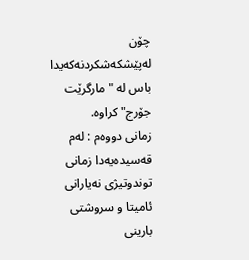چۆن له‌پێشكه‌شكردنه‌كه‌یدا باس له‌ "مارگرێت جۆرج" كراوه‌.
زمانى دووه‌م : له‌م قه‌سیده‌یه‌دا زمانى توندوتیژى نه‌یارانى ئامیتا و سروشتى بارینى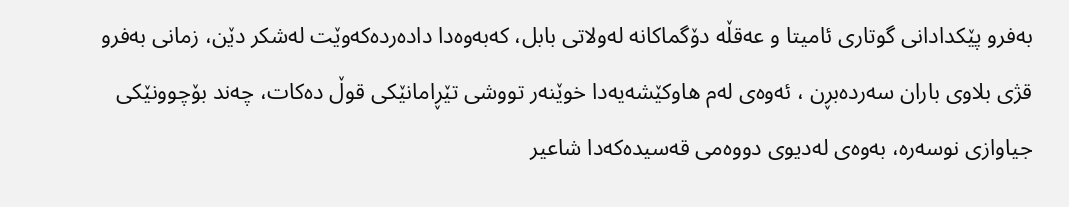به‌فرو پێكدادانى گوتارى ئامیتا و عه‌قڵه‌ دۆگماكانه‌ له‌ولاتى بابل، كه‌به‌وه‌دا داده‌رده‌كه‌وێت له‌شكر دێن، زمانى به‌فرو قژى بلاوى باران سه‌رده‌بڕن ، ئه‌وه‌ى له‌م هاوكێشه‌یه‌دا خوێنه‌ر تووشى تێڕامانێكى قوڵ ده‌كات، چه‌ند بۆچوونێكى جیاوازى نوسه‌ره‌، به‌وه‌ى له‌دیوى دووه‌مى قه‌سیده‌كه‌دا شاعیر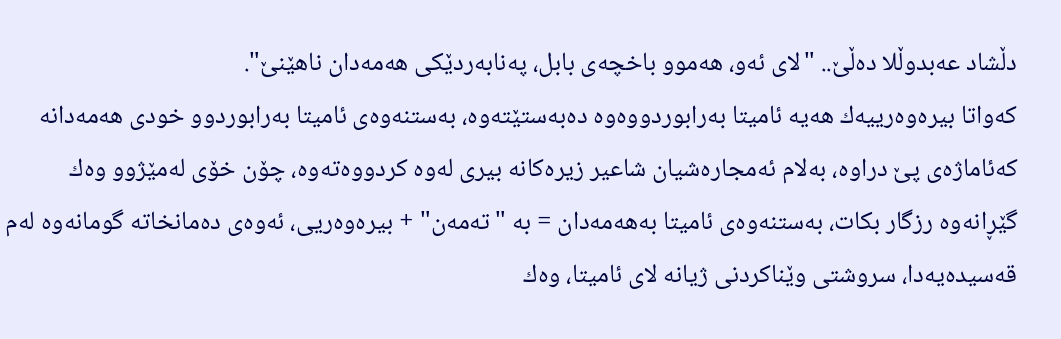دڵشاد عه‌بدوڵلا ده‌ڵێ.. "لاى ئه‌و، هه‌موو باخچه‌ى بابل، په‌نابه‌ردێكى هه‌مه‌دان ناهێنێ".
كه‌واتا بیره‌وه‌رییه‌ك هه‌یه‌ ئامیتا به‌رابوردووه‌وه‌ ده‌به‌ستێته‌وه‌، به‌ستنه‌وه‌ى ئامیتا به‌رابوردوو خودى هه‌مه‌دانه‌ كه‌ئاماژه‌ى پێ دراوه‌، به‌لام ئه‌مجاره‌شیان شاعیر زیره‌كانه‌ بیرى له‌وه‌ كردووه‌ته‌وه‌، چۆن خۆى له‌مێژوو وه‌ك گێڕانه‌وه‌ رزگار بكات، به‌ستنه‌وه‌ى ئامیتا به‌هه‌مه‌دان = به‌ "ته‌مه‌ن" + بیره‌وه‌ریى، ئه‌وه‌ى ده‌مانخاته‌ گومانه‌وه‌ له‌م قه‌سیده‌یه‌دا، سروشتى وێناكردنى ژیانه‌ لاى ئامیتا، وه‌ك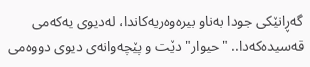گه‌ڕانێكى جودا به‌ناو بیره‌وه‌ریه‌كاندا، له‌دیوى یه‌كه‌مى قه‌سیده‌كه‌دا.. "حیوار" دێت و پێچه‌وانه‌ى دیوى دووه‌مى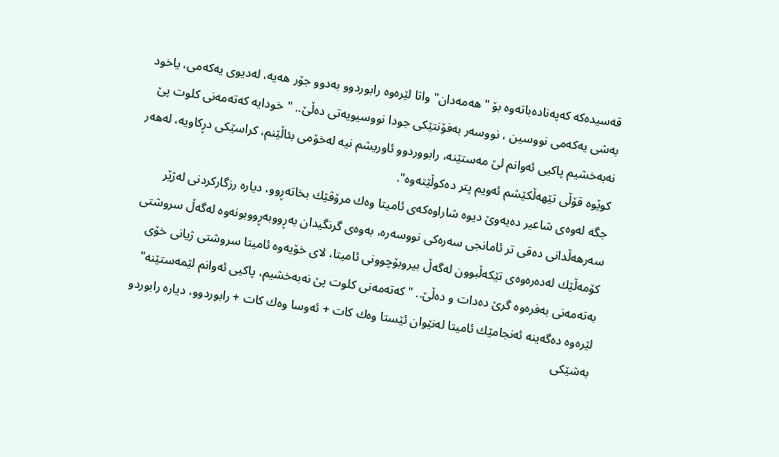قه‌سیده‌كه‌ كه‌په‌ناده‌باته‌وه‌ بۆ "هه‌مه‌دان" واتا لێره‌وه‌ رابوردوو به‌دوو جۆر هه‌یه‌، له‌دیوى یه‌كه‌مى، یاخود به‌شى یه‌كه‌مى نووسین ، نووسه‌ر به‌فۆنتێكى جودا نووسیویه‌تى ده‌ڵێ.. "خودایه‌ كه‌ته‌مه‌نى كلوت پێ نه‌به‌خشیم پاكیى ئه‌وانم لێ مه‌ستێنه‌، رابووردوو ئاوریشم نیه‌ له‌خۆمى بئاڵێنم، كراسێكى دڕكاویه‌، له‌هه‌ر كوێوه‌ قۆڵى تێهه‌ڵكێشم ئه‌ویم پتر ده‌كوڵێته‌وه‌".
جگه‌ له‌وه‌ى شاعیر ده‌یه‌وێ دیوه‌ شاراوه‌كه‌ى ئامیتا وه‌ك مرۆڤێك بخاته‌ڕوو، دیاره‌ رزگاركردنى له‌ژێر سه‌رهه‌ڵدانى ده‌قى تر ئامانجى سه‌ره‌كى نووسه‌ره‌، به‌وه‌ى گرنگیدان به‌ڕووبه‌ڕووبونه‌وه‌ له‌گه‌ڵ سروشتى كۆمه‌ڵێك له‌ده‌ره‌وه‌ى تێكه‌ڵبوون له‌گه‌ڵ بیروبۆچوونى ئامیتا، لاى خۆیه‌وه‌ ئامیتا سروشتى ژیانى خۆى به‌ته‌مه‌نى به‌فره‌وه‌ گرێ ده‌دات و ده‌ڵێ.. "كه‌ته‌مه‌نى كلوت پێ نه‌به‌خشیم، پاكیى ئه‌وانم لێمه‌ستێنه‌" لێره‌وه‌ ده‌گه‌ینه‌ ئه‌نجامێك ئامیتا له‌نێوان ئێستا وه‌ك كات + ئه‌وسا وه‌ك كات + رابوردوو، دیاره‌ رابوردو به‌شێكى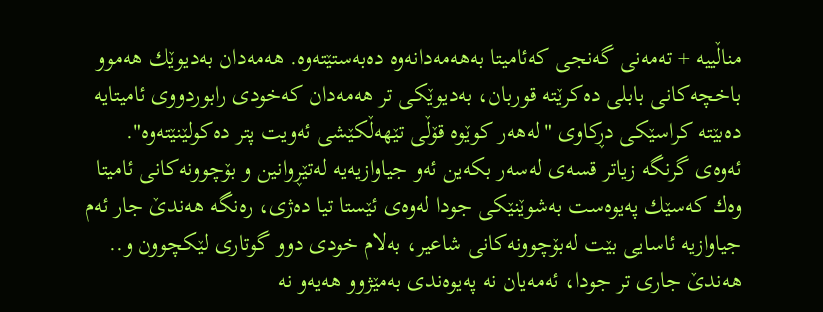مناڵییه‌ + ته‌مه‌نى گه‌نجى كه‌ئامیتا به‌هه‌مه‌دانه‌وه‌ ده‌به‌ستێته‌وه‌. هه‌مه‌دان به‌دیوێك هه‌موو باخچه‌كانى بابلى ده‌كرێته‌ قوربان، به‌دیوێكى تر هه‌مه‌دان كه‌خودى رابوردووى ئامیتایه‌ ده‌بێته‌ كراسێكى دڕكاوى "له‌هه‌ر كوێوه‌ قۆڵى تێهه‌ڵكێشى ئه‌ویت پتر ده‌كولێنێته‌وه‌".
ئه‌وه‌ى گرنگه‌ زیاتر قسه‌ى له‌سه‌ر بكه‌ین ئه‌و جیاوازیه‌یه‌ له‌تێڕوانین و بۆچوونه‌كانى ئامیتا وه‌ك كه‌سێك په‌یوه‌ست به‌شوێنێكى جودا له‌وه‌ى ئێستا تیا ده‌ژى، ره‌نگه‌ هه‌ندێ جار ئه‌م جیاوازیه‌ ئاسایى بێت له‌بۆچوونه‌كانى شاعیر، به‌لام خودى دوو گوتارى لێكچوون و.. هه‌ندێ جارى تر جودا، ئه‌مه‌یان نه‌ په‌یوه‌ندى به‌مێژوو هه‌یه‌و نه‌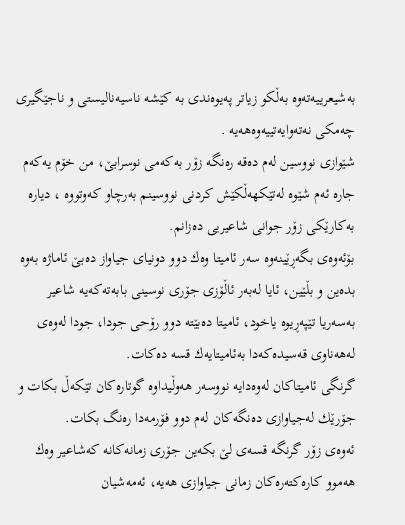به‌شیعرییه‌ته‌وه‌ به‌ڵكو زیاتر په‌یوه‌ندی به‌ كێشه‌ ناسیه‌نالیستی و ناجێگیری چه‌مكی نه‌ته‌وایه‌تییه‌وه‌هه‌یه‌ .
شێوازى نووسین له‌م ده‌قه‌ ره‌نگه‌ زۆر به‌كه‌مى نوسرابێ، من خۆم یه‌كه‌م جاره‌ ئه‌م شێوه‌ له‌تێكهه‌ڵكێش كردنى نووسینم به‌رچاو كه‌وتووه‌ ، دیاره‌ به‌كارێكى زۆر جوانى شاعیریى ده‌زانم.
بۆئه‌وه‌ى بگه‌ڕێینه‌وه‌ سه‌ر ئامیتا وه‌ك دوو دونیاى جیاواز ده‌بێ ئاماژه‌ به‌وه‌ بده‌ین و بڵێین، ئایا له‌به‌ر ئاڵۆزى جۆرى نوسینى بابه‌ته‌كه‌یه‌ شاعیر به‌سه‌ریا تێپه‌ڕیوه‌ یاخود، ئامیتا ده‌بێته‌ دوو رۆحى جودا، جودا له‌وه‌ى له‌هه‌ناوى قه‌سیده‌كه‌دا به‌ئامیتایه‌ك قسه‌ ده‌كات.
گرنگى ئامیتاكان له‌وه‌دایه‌ نووسه‌ر هه‌وڵیداوه‌ گوتاره‌كان تێكه‌ڵ بكات و جۆرێك له‌جیاوازى ده‌نگه‌كان له‌م دوو فۆرمه‌دا ره‌نگ بكات.
ئه‌وه‌ى زۆر گرنگه‌ قسه‌ى لێ بكه‌ین جۆرى زمانه‌كانه‌ كه‌شاعیر وه‌ك هه‌موو كاره‌كته‌ره‌كان زمانى جیاوازى هه‌یه‌، ئه‌مه‌شیان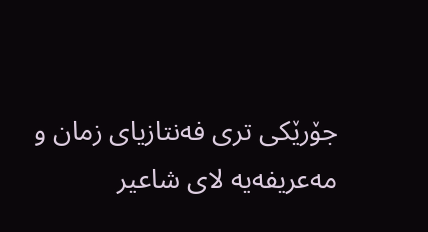جۆرێكى ترى فه‌نتازیاى زمان و مه‌عریفه‌یه‌ لاى شاعیر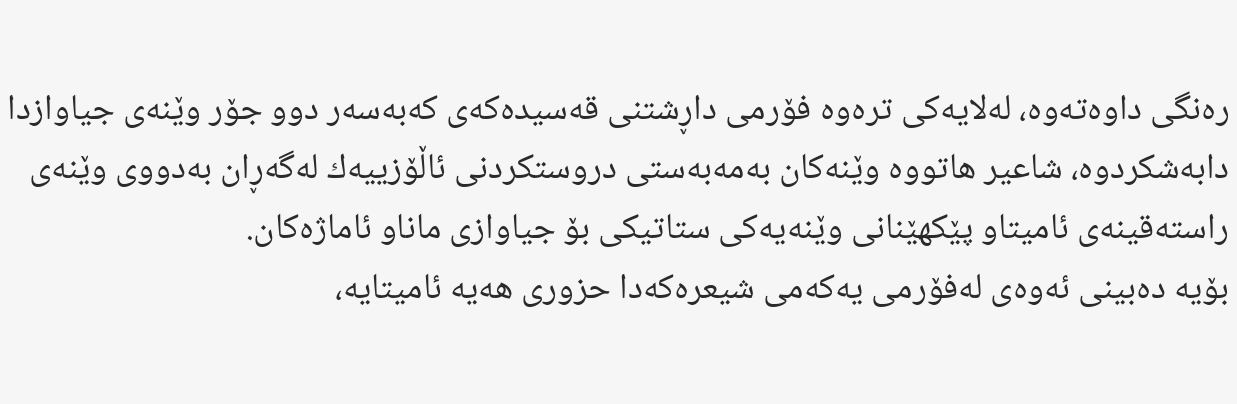ره‌نگى داوه‌ته‌وه‌، له‌لایه‌كى تره‌وه‌ فۆرمى داڕشتنى قه‌سیده‌كه‌ى كه‌به‌سه‌ر دوو جۆر وێنه‌ى جیاوازدا دابه‌شكردوه‌، شاعیر هاتووه‌ وێنه‌كان به‌مه‌به‌ستى دروستكردنى ئاڵۆزییه‌ك له‌گه‌ڕان به‌دووى وێنه‌ى راسته‌قینه‌ى ئامیتاو پێكهێنانى وێنه‌یه‌كى ستاتیكى بۆ جیاوازى ماناو ئاماژه‌كان.
بۆیه‌ ده‌بینى ئه‌وه‌ى له‌فۆرمى یه‌كه‌مى شیعره‌كه‌دا حزورى هه‌یه‌ ئامیتایه‌،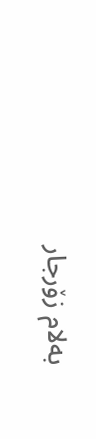به‌لام زۆرجار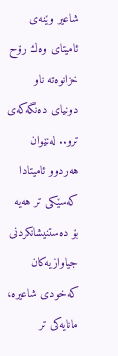شاعیر وێنه‌ى ئامیتاى وه‌ك رۆح خزانوه‌ته‌ ناو دونیاى ده‌نگه‌كه‌ى ترو.. له‌نێوان هه‌ردوو ئامیتادا كه‌سێكى تر هه‌یه‌ بۆ ده‌ستنیشانكردنى جیاوازیه‌كان كه‌خودى شاعیره‌، مانایه‌كى تر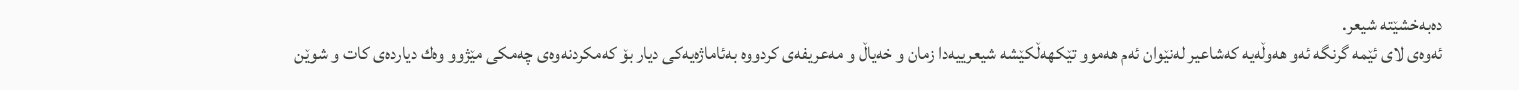ده‌به‌خشێته‌ شیعر.
ئه‌وه‌ى لاى ئێمه‌ گرنگه‌ ئه‌و هه‌وڵه‌یه‌ كه‌شاعیر له‌نێوان ئه‌م هه‌موو تێكهه‌ڵكێشه‌ شیعرییه‌دا زمان و خه‌یاڵ و مه‌عریفه‌ى كردووه‌ به‌ئاماژه‌یه‌كى دیار بۆ كه‌مكردنه‌وه‌ى چه‌مكى مێژوو وه‌ك دیارده‌ى كات و شوێن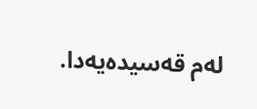له‌م قه‌سیده‌یه‌دا.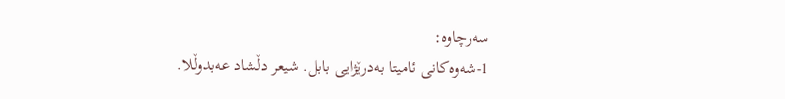سه‌رچاوه‌:
1-شه‌وه‌كانى ئامیتا به‌درێژایی بابل. شیعر دڵشاد عه‌بدوڵلا.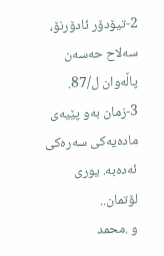2-تیۆدۆر ئادۆرنۆ، سه‌لاح حه‌سه‌ن پاڵه‌وان ل/87.
3-زمان به‌و پێیه‌ى ماده‌یه‌كى سه‌ره‌كى ئه‌ده‌به‌. یورى لۆتمان..
و .محمد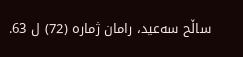ساڵح سه‌عید، رامان ژماره‌ (72) ل 63.